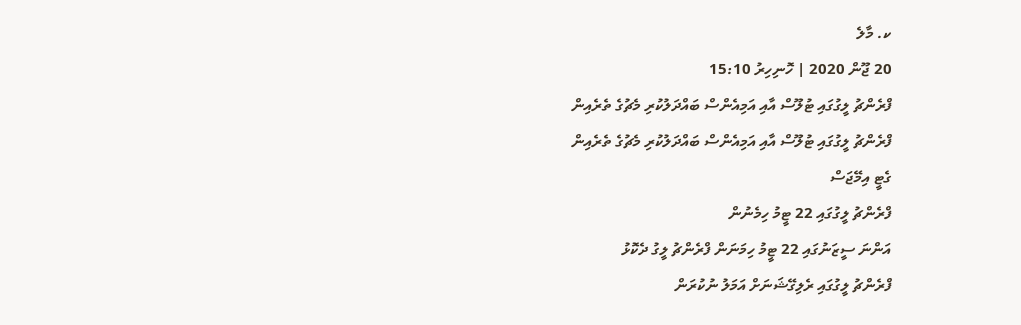ކ. މާލެ
20 ޖޫން 2020 | ހޮނިހިރު 15:10
ފްރެންޗު ލީގުގައި ޓުލޫސް އާއި އަމިއެންސް ބައްދަލުކުރި މެޗުގެ ތެރެއިން
ފްރެންޗު ލީގުގައި ޓުލޫސް އާއި އަމިއެންސް ބައްދަލުކުރި މެޗުގެ ތެރެއިން
ގެޓީ އިމޭޖަސް
ފްރެންޗު ލީގުގައި 22 ޓީމު ހިމެނުން
އަންނަ ސީޒަނުގައި 22 ޓީމު ހިމަނަން ފްރެންޗު ލީގު ދެކޮޅު
ފްރެންޗު ލީގުގައި ރެލިގޭޝަނަށް އަމަލު ނުކުރަން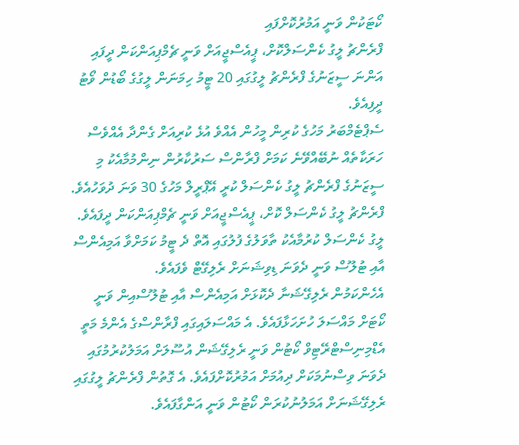ކޯޓަކުން ވަނީ އަމުރުކޮށްފައި
ފްރެންޗު ލީގު ކެންސަލްކޮށް، ޕީއެސްޖީއަށް ވަނީ ޗެމްޕިއަންކަން ދީފައި
އަންނަ ސީޒަނުގެ ފްރެންޗު ލީގުގައި 20 ޓީމު ހިމަނަން ލީގުގެ ބޯޑުން ވޯޓު ދީފިއެވެ.
ސެޕްޓެމްބަރު މަހުގެ ކުރިން މީހުން އެއްވެ އުޅެ ކުރިއަށް ގެންދާ އެއްވެސް ހަރަކާތެއް ނުބޭއްވޭނެ ކަމަށް ފްރާންސް ސަރުކާރުން ނިންމުމާއެކު މި ސީޒަނުގެ ފްރެންޗު ލީގު ކެންސަލް ކުރީ އޭޕްރީލް މަހުގެ 30 ވަނަ ދުވަހުއެވެ.
ފްރެންޗު ލީގު ކެންސަލް ކޮށް، ޕީއެސްޖީއަށް ވަނީ ޗެމްޕިއަންކަން ދީފައެވެ. ލީގު ކެންސަލް ކުރުމާއެކު ތާވަލުގެ ފުލުގައި އޮތް ދެ ޓީމު ކަމަށްވާ އަމިއެންސް އާއި ޓުލޫސް ވަނީ ދެވަނަ ޑިވިޝަނަށް ރެލިގޭޓް ވެފައެވެ.
އެހެންކަމުން ރެލިގޭޝަނާ ދެކޮޅަށް އަމިއެންސް އާއި ޓުލޫސްއިން ވަނީ ކޯޓަށް މައްސަލަ ހުށަހަޅާފައެވެ. އެ މައްސަލައިގައި ފްރާންސްގެ އެންމެ މަތީ އެޑްމިނިސްޓްރޭޓިވް ކޯޓުން ވަނީ ރެލިގޭޝަން އުސޫލަށް އަމަލުކުރުމުގައި ދެވަނަ ވިސްނުމަކަށް ދިއުމަށް އަމުރުކޮށްފައެވެ. އެ ގޮތުން ފްރެންޗު ލީގުގައި ރެލިގޭޝަނަށް އަމަލުނުކުރަން ކޯޓުން ވަނީ އަންގާފައެވެ.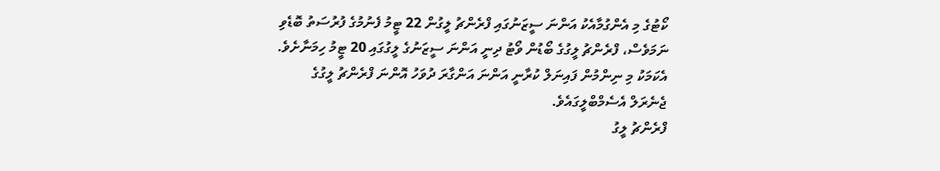ކޯޓުގެ މި އެންގުމާއެކު އަންނަ ސީޒަނުގައި ފްރެންޗު ލީގުން 22 ޓީމު ފެނުމުގެ ފުރުސަތު ބޮޑެވި ނަމަވެސް، ފްރެންޗު ލީގުގެ ބޯޑުން ވޯޓު ދިނީ އަންނަ ސީޒަނުގެ ލީގުގައި 20 ޓީމު ހިމަނާށެވެ. އެކަމަކު މި ނިންމުން ފައިނަލް ކުރާނީ އަންނަ އަންގާރަ ދުވަހު އޮންނަ ފްރެންޗު ލީގުގެ ޖެނެރަލް އެސެމްބްލީގައެވެ.
ފްރެންޗު ލީގު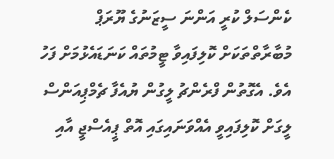ކެންސަލް ކުރީ އަންނަ ސީޒަނުގެ ޔޫރަޕް މުބާރާތްތަކަށް ކޮލިފައިވާ ޓީމުތައް ކަނަޑައެޅުމަށް ފަހު އެވެ. އެގޮތުން ފްރެންޗު ލީގުން ޔުއެފާ ޗެމްޕިއަންސް ލީގަށް ކޮލިފައިވީ އެއްވަނައިގައި އޮތް ޕީއެސްޖީ އާއި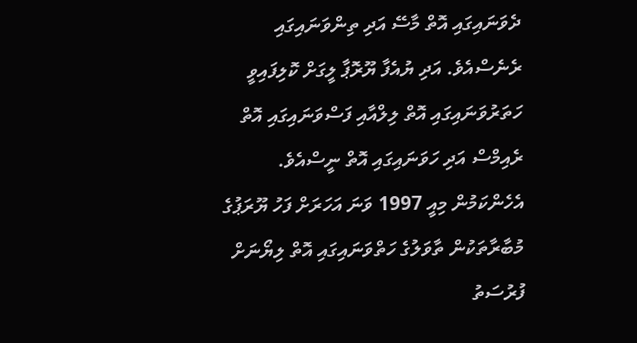ދެވަނައިގައި އޮތް މާސޭ އަދި ތިންވަނައިގައި ރެނެސްއެވެ. އަދި ޔުއެފާ ޔޫރޮޕާ ލީގަށް ކޮލިފައިވީ ހަތަރުވަނައިގައި އޮތް ލިލްއާއި ފަސްވަނައިގައި އޮތް ރެއިމްސް އަދި ހަވަނައިގައި އޮތް ނީސްއެވެ.
އެހެންކަމުން މިއީ 1997 ވަނަ އަހަރަށް ފަހު ޔޫރަޕުގެ މުބާރާތަކުން ތާވަލުގެ ހަތްވަނައިގައި އޮތް ލިޔޯނަށް ފުރުސަތު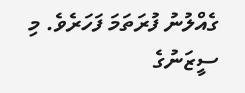ގެއްލުނު ފުރަތަމަ ފަހަރެވެ. މި ސީޒަނުގެ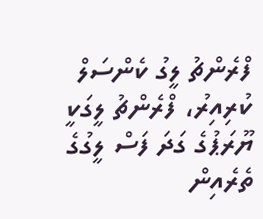ފްރެންޗު ލީގު ކެންސަލް ކުރިއިރު، ފްރެންޗު ލީގަކީ ޔޫރަޕުގެ ގަދަ ފަސް ލީގުގެ ތެރެއިން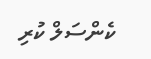ކެންސަލް ކުރި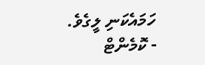ހަމައެކަނި ލީގެވެ.
- ކޮމެންޓް